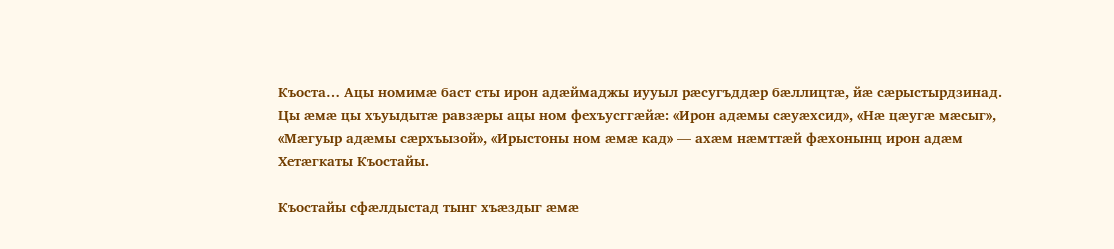Къоста… Ацы номимæ баст сты ирон адæймаджы иууыл рæсугъддæр бæллицтæ, йæ сæрыстырдзинад. Цы æмæ цы хъуыдытæ равзæры ацы ном фехъусггæйæ: «Ирон адæмы сæуæхсид», «Нæ цæугæ мæсыг», «Мæгуыр адæмы сæрхъызой», «Ирыстоны ном æмæ кад» — ахæм нæмттæй фæхонынц ирон адæм Хетæгкаты Къостайы.

Къостайы сфæлдыстад тынг хъæздыг æмæ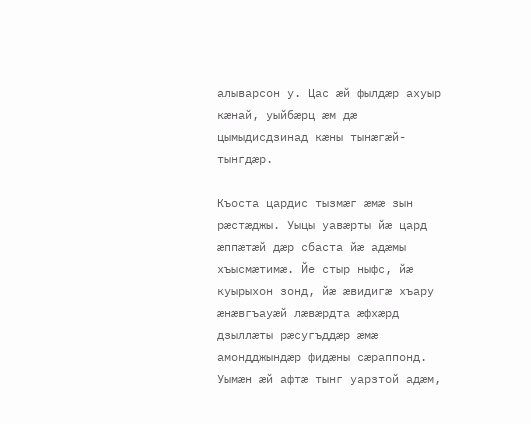алыварсон у. Цас æй фылдæр ахуыр кæнай, уыйбæрц æм дæ цымыдисдзинад кæны тынæгæй-тынгдæр.

Къоста цардис тызмæг æмæ зын рæстæджы. Уыцы уавæрты йæ цард æппæтæй дæр сбаста йæ адæмы хъысмæтимæ. Йе стыр ныфс, йæ куырыхон зонд, йæ æвидигæ хъару æнæвгъауæй лæвæрдта æфхæрд дзыллæты рæсугъддæр æмæ амондджындæр фидæны сæраппонд. Уымæн æй афтæ тынг уарзтой адæм,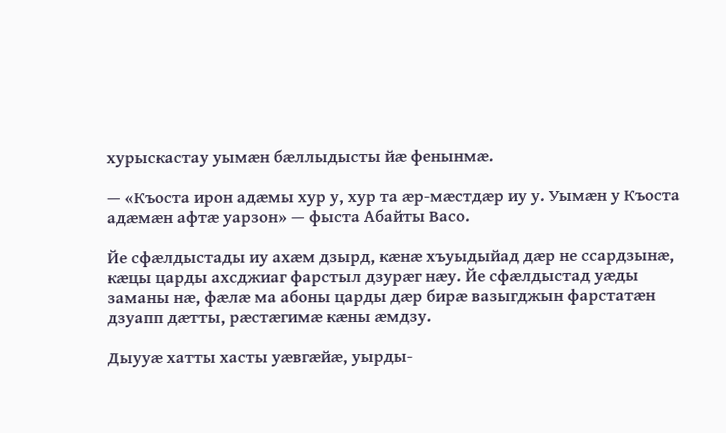хурыскастау уымæн бæллыдысты йæ фенынмæ.

— «Къоста ирон адæмы хур у, хур та æр-мæстдæр иу у. Уымæн у Къоста адæмæн афтæ уарзон» — фыста Абайты Васо.

Йе сфæлдыстады иу ахæм дзырд, кæнæ хъуыдыйад дæр не ссардзынæ, кæцы царды ахсджиаг фарстыл дзурæг нæу. Йе сфæлдыстад уæды заманы нæ, фæлæ ма абоны царды дæр бирæ вазыгджын фарстатæн дзуапп дæтты, рæстæгимæ кæны æмдзу.

Дыууæ хатты хасты уæвгæйæ, уырды-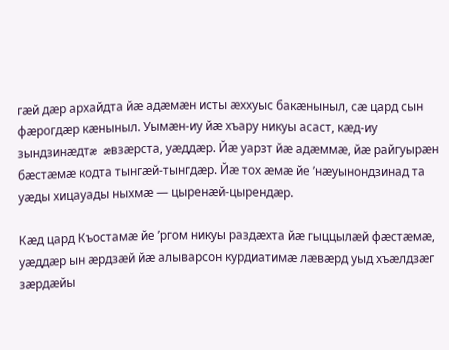гæй дæр архайдта йæ адæмæн исты æххуыс бакæныныл, сæ цард сын фæрогдæр кæныныл. Уымæн-иу йæ хъару никуы асаст, кæд-иу зындзинæдтæ æвзæрста, уæддæр. Йæ уарзт йæ адæммæ, йæ райгуырæн бæстæмæ кодта тынгæй-тынгдæр. Йæ тох æмæ йе ’нæуынондзинад та уæды хицауады ныхмæ — цыренæй-цырендæр.

Кæд цард Къостамæ йе ’ргом никуы раздæхта йæ гыццылæй фæстæмæ, уæддæр ын æрдзæй йæ алыварсон курдиатимæ лæвæрд уыд хъæлдзæг зæрдæйы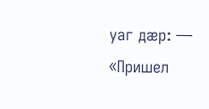уаг дæр: — «Пришел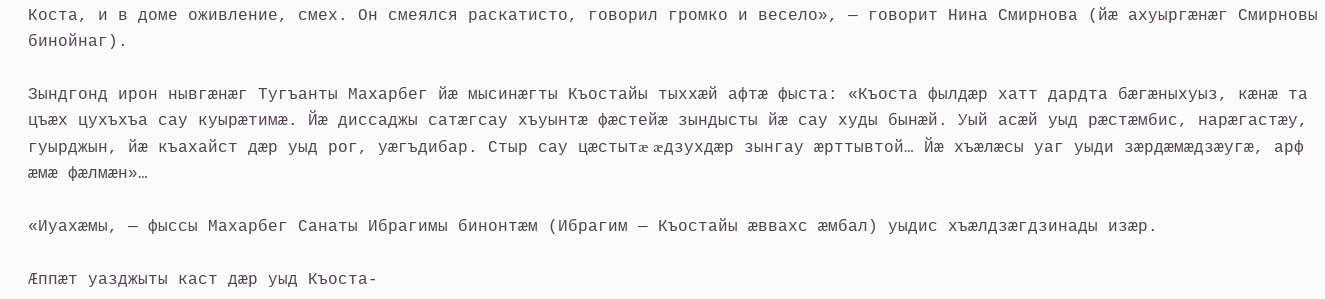Коста, и в доме оживление, смех. Он смеялся раскатисто, говорил громко и весело», — говорит Нина Смирнова (йæ ахуыргæнæг Смирновы бинойнаг).

Зындгонд ирон нывгæнæг Тугъанты Махарбег йæ мысинæгты Къостайы тыххæй афтæ фыста: «Къоста фылдæр хатт дардта бæгæныхуыз, кæнæ та цъæх цухъхъа сау куырæтимæ. Йæ диссаджы сатæгсау хъуынтæ фæстейæ зындысты йæ сау худы бынæй. Уый асæй уыд рæстæмбис, нарæгастæу, гуырджын, йæ къахайст дæр уыд рог, уæгъдибар. Стыр сау цæстытæ æдзухдæр зынгау æрттывтой… Йæ хъæлæсы уаг уыди зæрдæмæдзæугæ, арф æмæ фæлмæн»…

«Иуахæмы, — фыссы Махарбег Санаты Ибрагимы бинонтæм (Ибрагим — Къостайы æввахс æмбал) уыдис хъæлдзæгдзинады изæр.

Æппæт уазджыты каст дæр уыд Къоста-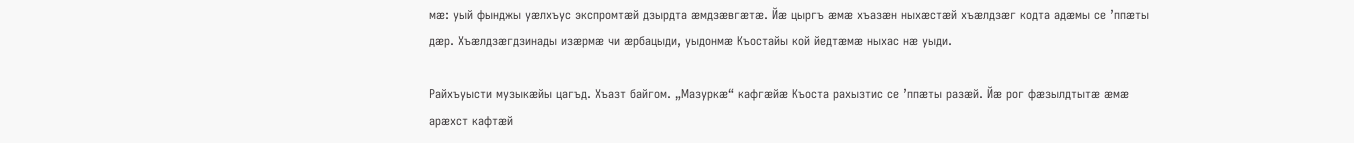мæ: уый фынджы уæлхъус экспромтæй дзырдта æмдзæвгæтæ. Йæ цыргъ æмæ хъазæн ныхæстæй хъæлдзæг кодта адæмы се ’ппæты дæр. Хъæлдзæгдзинады изæрмæ чи æрбацыди, уыдонмæ Къостайы кой йедтæмæ ныхас нæ уыди.

Райхъуысти музыкæйы цагъд. Хъазт байгом. „Мазуркæ“ кафгæйæ Къоста рахызтис се ’ппæты разæй. Йæ рог фæзылдтытæ æмæ арæхст кафтæй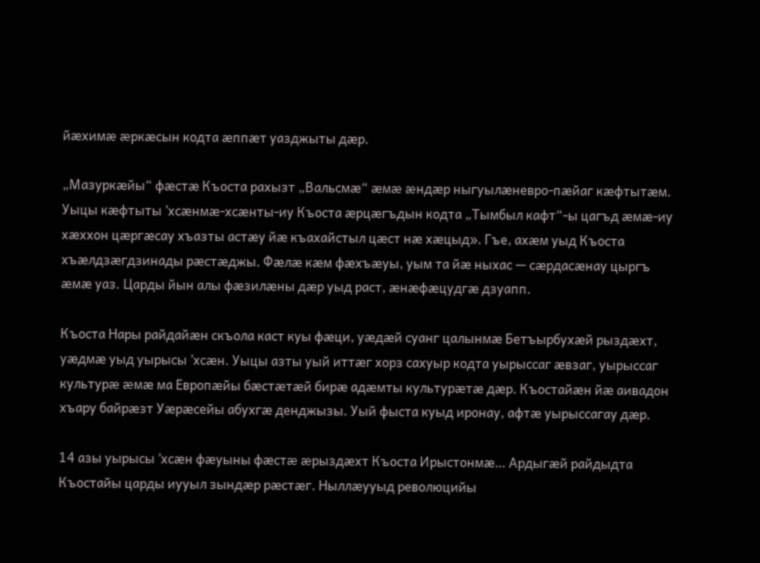йæхимæ æркæсын кодта æппæт уазджыты дæр.

„Мазуркæйы“ фæстæ Къоста рахызт „Вальсмæ“ æмæ æндæр ныгуылæневро-пæйаг кæфтытæм. Уыцы кæфтыты ’хсæнмæ-хсæнты-иу Къоста æрцæгъдын кодта „Тымбыл кафт“-ы цагъд æмæ-иу хæххон цæргæсау хъазты астæу йæ къахайстыл цæст нæ хæцыд». Гъе, ахæм уыд Къоста хъæлдзæгдзинады рæстæджы. Фæлæ кæм фæхъæуы, уым та йæ ныхас — сæрдасæнау цыргъ æмæ уаз. Царды йын алы фæзилæны дæр уыд раст, æнæфæцудгæ дзуапп.

Къоста Нары райдайæн скъола каст куы фæци, уæдæй суанг цалынмæ Бетъырбухæй рыздæхт, уæдмæ уыд уырысы ’хсæн. Уыцы азты уый иттæг хорз сахуыр кодта уырыссаг æвзаг, уырыссаг культурæ æмæ ма Европæйы бæстæтæй бирæ адæмты культурæтæ дæр. Къостайæн йæ аивадон хъару байрæзт Уæрæсейы абухгæ денджызы. Уый фыста куыд иронау, афтæ уырыссагау дæр.

14 азы уырысы ’хсæн фæуыны фæстæ æрыздæхт Къоста Ирыстонмæ… Ардыгæй райдыдта Къостайы царды иууыл зындæр рæстæг. Ныллæууыд революцийы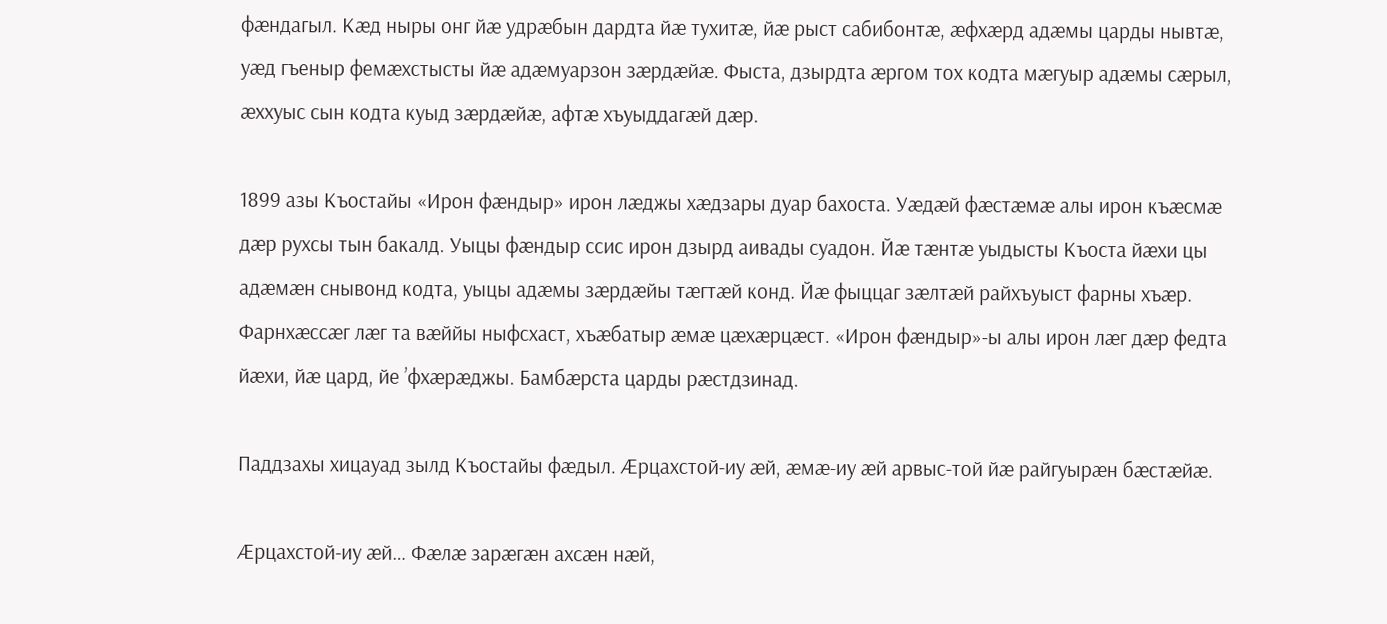фæндагыл. Кæд ныры онг йæ удрæбын дардта йæ тухитæ, йæ рыст сабибонтæ, æфхæрд адæмы царды нывтæ, уæд гъеныр фемæхстысты йæ адæмуарзон зæрдæйæ. Фыста, дзырдта æргом тох кодта мæгуыр адæмы сæрыл, æххуыс сын кодта куыд зæрдæйæ, афтæ хъуыддагæй дæр.

1899 азы Къостайы «Ирон фæндыр» ирон лæджы хæдзары дуар бахоста. Уæдæй фæстæмæ алы ирон къæсмæ дæр рухсы тын бакалд. Уыцы фæндыр ссис ирон дзырд аивады суадон. Йæ тæнтæ уыдысты Къоста йæхи цы адæмæн снывонд кодта, уыцы адæмы зæрдæйы тæгтæй конд. Йæ фыццаг зæлтæй райхъуыст фарны хъæр. Фарнхæссæг лæг та вæййы ныфсхаст, хъæбатыр æмæ цæхæрцæст. «Ирон фæндыр»-ы алы ирон лæг дæр федта йæхи, йæ цард, йе ’фхæрæджы. Бамбæрста царды рæстдзинад.

Паддзахы хицауад зылд Къостайы фæдыл. Æрцахстой-иу æй, æмæ-иу æй арвыс-той йæ райгуырæн бæстæйæ.

Æрцахстой-иу æй… Фæлæ зарæгæн ахсæн нæй,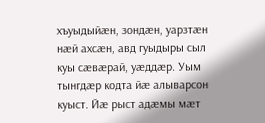хъуыдыйæн, зондæн, уарзтæн нæй ахсæн, авд гуыдыры сыл куы сæвæрай, уæддæр. Уым тынгдæр кодта йæ алыварсон куыст. Йæ рыст адæмы мæт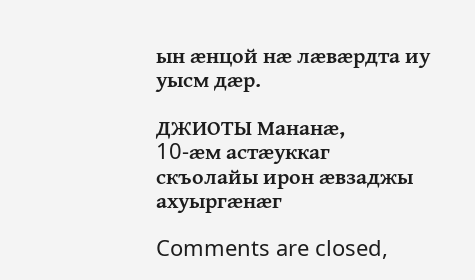ын æнцой нæ лæвæрдта иу уысм дæр.

ДЖИОТЫ Мананæ,
10-æм астæуккаг скъолайы ирон æвзаджы ахуыргæнæг

Comments are closed,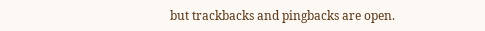but trackbacks and pingbacks are open.